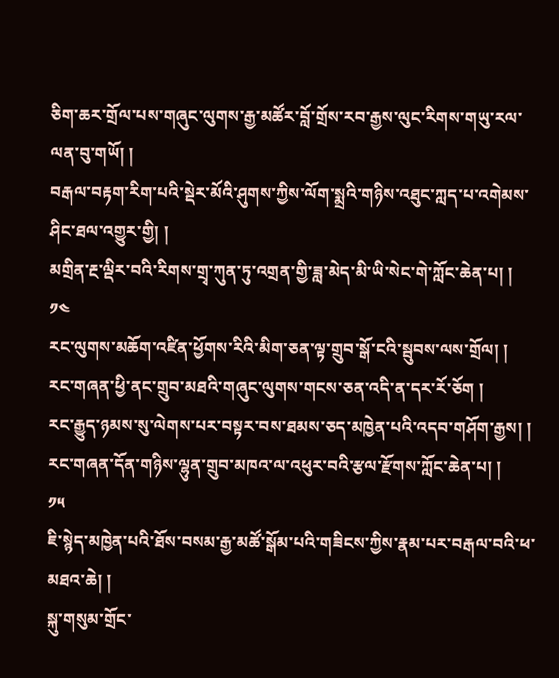ཅིག་ཆར་གྲོལ་པས་གཞུང་ལུགས་རྒྱ་མཚོར་བློ་གྲོས་རབ་རྒྱས་ལུང་རིགས་གཡུ་རལ་ལན་བུ་གཡོ། །
བརྒལ་བརྟག་རིག་པའི་སྡེར་མོའི་ཤུགས་ཀྱིས་ལོག་སྨྲའི་གཉིས་འཐུང་ཀླད་པ་འགེམས་ཤིང་ཐལ་འགྱུར་གྱི། །
མགྲིན་རྔ་ལྡིར་བའི་རིགས་གྲྭ་ཀུན་ཏུ་འགྲན་གྱི་ཟླ་མེད་མི་ཡི་སེང་གེ་ཀློང་ཆེན་པ། །
༡༤
རང་ལུགས་མཆོག་འཛིན་ཕྱོགས་རིའི་མིག་ཅན་ལྟ་གྲུབ་སྒོ་ངའི་སྦུབས་ལས་གྲོལ། །
རང་གཞན་ཕྱི་ནང་གྲུབ་མཐའི་གཞུང་ལུགས་གངས་ཅན་འདི་ན་དར་རོ་ཅོག །
རང་རྒྱུད་ཉམས་སུ་ལེགས་པར་བསྟར་བས་ཐམས་ཅད་མཁྱེན་པའི་འདབ་གཤོག་རྒྱས། །
རང་གཞན་དོན་གཉིས་ལྷུན་གྲུབ་མཁའ་ལ་འཕུར་བའི་རྩལ་རྫོགས་ཀློང་ཆེན་པ། །
༡༥
ཇི་སྙེད་མཁྱེན་པའི་ཐོས་བསམ་རྒྱ་མཚོ་སྒོམ་པའི་གཟིངས་ཀྱིས་རྣམ་པར་བརྒལ་བའི་ཕ་མཐའ་ཆེ། །
སྐུ་གསུམ་གྲོང་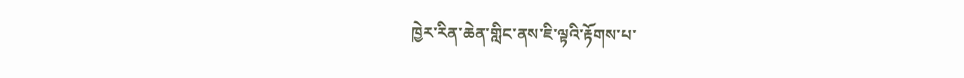ཁྱེར་རིན་ཆེན་གླིང་ནས་ཇི་ལྟའི་རྟོགས་པ་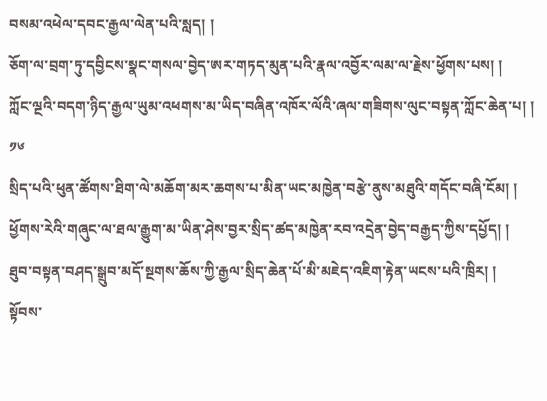བསམ་འཕེལ་དབང་རྒྱལ་ལེན་པའི་སླད། །
ཅོག་ལ་བྲག་ཏུ་དབྱིངས་སྣང་གསལ་བྱེད་ཨར་གཏད་མུན་པའི་རྣལ་འབྱོར་ལམ་ལ་རྗེས་ཕྱོགས་པས། །
ཀློང་ལྔའི་བདག་ཉིད་རྒྱལ་ཡུམ་འཕགས་མ་ཡིད་བཞིན་འཁོར་ལོའི་ཞལ་གཟིགས་ལུང་བསྟན་ཀློང་ཆེན་པ། །
༡༦
སྲིད་པའི་ཕུན་ཚོགས་ཐིག་ལེ་མཆོག་མར་ཆགས་པ་མིན་ཡང་མཁྱེན་བརྩེ་ནུས་མཐུའི་གདོང་བཞི་ངོམ། །
ཕྱོགས་རེའི་གཞུང་ལ་ཐལ་རྒྱུག་མ་ཡིན་ཤེས་བྱར་སྲིད་ཚད་མཁྱེན་རབ་འདྲེན་བྱེད་བརྒྱད་ཀྱིས་དཔྱོད། །
ཐུབ་བསྟན་བཤད་སྒྲུབ་མདོ་སྔགས་ཆོས་ཀྱི་རྒྱལ་སྲིད་ཆེན་པོ་མི་མཇེད་འཇིག་རྟེན་ཡངས་པའི་ཁྲིར། །
སྟོབས་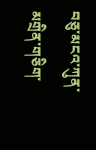བཅུ་མངའ་ཀུན་མགྲིན་གཅིག་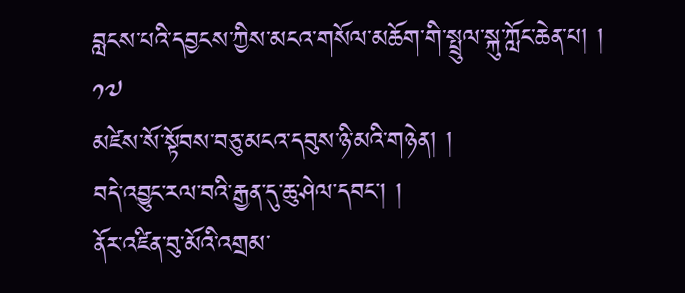བླངས་པའི་དབྱངས་ཀྱིས་མངའ་གསོལ་མཆོག་གི་སྤྲུལ་སྐུ་ཀློང་ཆེན་པ། །
༡༧
མཛེས་སོ་སྟོབས་བཅུ་མངའ་དབུས་ཉི་མའི་གཉེན། །
བདེ་འབྱུང་རལ་བའི་རྒྱན་དུ་ཆུ་ཤེལ་དབང་། །
ནོར་འཛིན་བུ་མོའི་འགྲམ་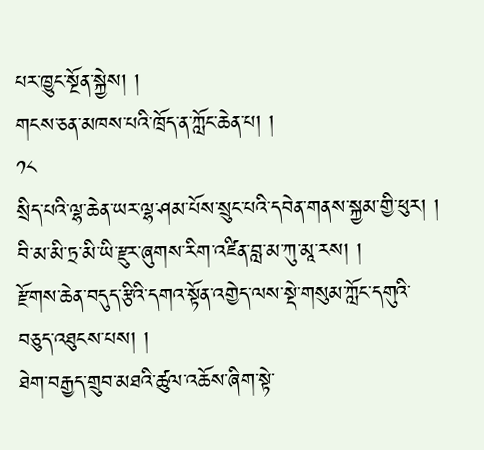པར་ཁྱུང་སྔོན་སྐྱེས། །
གངས་ཅན་མཁས་པའི་ཁྲོད་ན་ཀློང་ཆེན་པ། །
༡༨
སྲིད་པའི་ལྷ་ཆེན་ཡར་ལྷ་ཤམ་པོས་སྲུང་པའི་དབེན་གནས་སྐྱམ་གྱི་ཕུར། །
བི་མ་མི་ཏྲ་མི་ཡི་རྫུར་ཞུགས་རིག་འཛིན་བླ་མ་ཀུ་མཱ་རས། །
རྫོགས་ཆེན་བདུད་རྩིའི་དགའ་སྟོན་འགྱེད་ལས་སྡེ་གསུམ་ཀློང་དགུའི་བཅུད་འཐུངས་པས། །
ཐེག་བརྒྱད་གྲུབ་མཐའི་ཚུལ་འཆོས་ཞིག་སྟེ་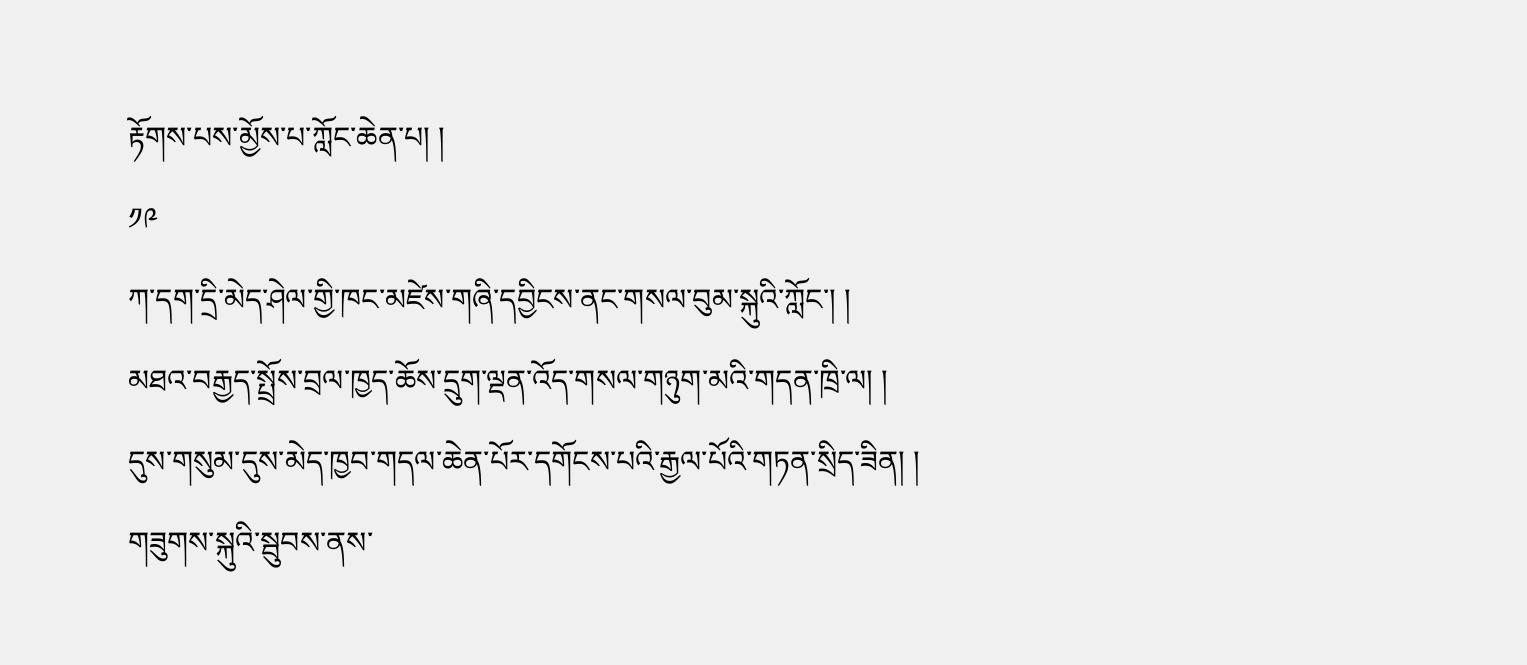རྟོགས་པས་མྱོས་པ་ཀློང་ཆེན་པ། །
༡༩
ཀ་དག་དྲི་མེད་ཤེལ་གྱི་ཁང་མཛེས་གཞི་དབྱིངས་ནང་གསལ་བུམ་སྐུའི་ཀློང་། །
མཐའ་བརྒྱད་སྤྲོས་བྲལ་ཁྱད་ཆོས་དྲུག་ལྡན་འོད་གསལ་གཉུག་མའི་གདན་ཁྲི་ལ། །
དུས་གསུམ་དུས་མེད་ཁྱབ་གདལ་ཆེན་པོར་དགོངས་པའི་རྒྱལ་པོའི་གཏན་སྲིད་ཟིན། །
གཟུགས་སྐུའི་སྦུབས་ནས་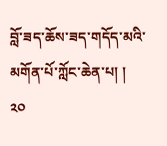བློ་ཟད་ཆོས་ཟད་གདོད་མའི་མགོན་པོ་ཀློང་ཆེན་པ། །
༢༠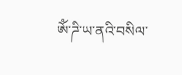ཨོཾ་ཌི་ཡ་ནའི་བསིལ་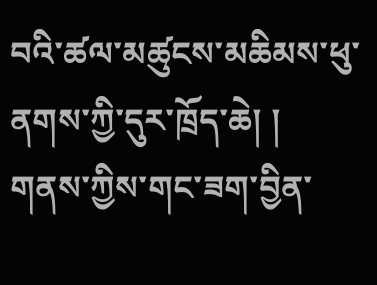བའི་ཚལ་མཚུངས་མཆིམས་ཕུ་ནགས་ཀྱི་དུར་ཁྲོད་ཆེ། །
གནས་ཀྱིས་གང་ཟག་བྱིན་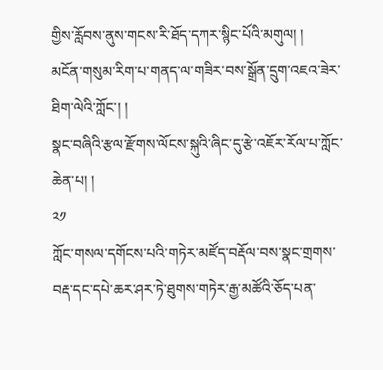གྱིས་རློབས་ནུས་གངས་རི་ཐོད་དཀར་སྙིང་པོའི་མགུལ། །
མངོན་གསུམ་རིག་པ་གནད་ལ་གཟིར་བས་སྒྲོན་དྲུག་འཇའ་ཟེར་ཐིག་ལེའི་ཀློང་། །
སྣང་བཞིའི་རྩལ་རྫོགས་ལོངས་སྐུའི་ཞིང་དུ་རྩེ་འཇོར་རོལ་པ་ཀློང་ཆེན་པ། །
༢༡
ཀློང་གསལ་དགོངས་པའི་གཏེར་མཛོད་བརྡོལ་བས་སྣང་གྲགས་བརྡ་དང་དཔེ་ཆར་ཤར་ཏེ་ཐུགས་གཏེར་རྒྱ་མཚོའི་ཅོད་པན་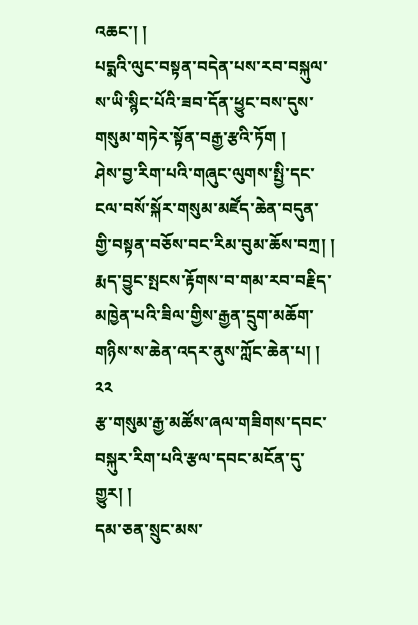འཆང་། །
པདྨའི་ལུང་བསྟན་བདེན་པས་རབ་བསྐུལ་ས་ཡི་སྙིང་པོའི་ཟབ་དོན་ཕྱུང་བས་དུས་གསུམ་གཏེར་སྟོན་བརྒྱ་རྩའི་ཏོག །
ཤེས་བྱ་རིག་པའི་གཞུང་ལུགས་སྤྱི་དང་ངལ་བསོ་སྐོར་གསུམ་མཛོད་ཆེན་བདུན་གྱི་བསྟན་བཅོས་བང་རིམ་བུམ་ཆོས་བཀྲ། །
རྨད་བྱུང་སྤངས་རྟོགས་བ་གམ་རབ་བརྗིད་མཁྱེན་པའི་ཟིལ་གྱིས་རྒྱན་དྲུག་མཆོག་གཉིས་ས་ཆེན་འདར་ནུས་ཀློང་ཆེན་པ། །
༢༢
རྩ་གསུམ་རྒྱ་མཚོས་ཞལ་གཟིགས་དབང་བསྐུར་རིག་པའི་རྩལ་དབང་མངོན་དུ་གྱུར། །
དམ་ཅན་སྲུང་མས་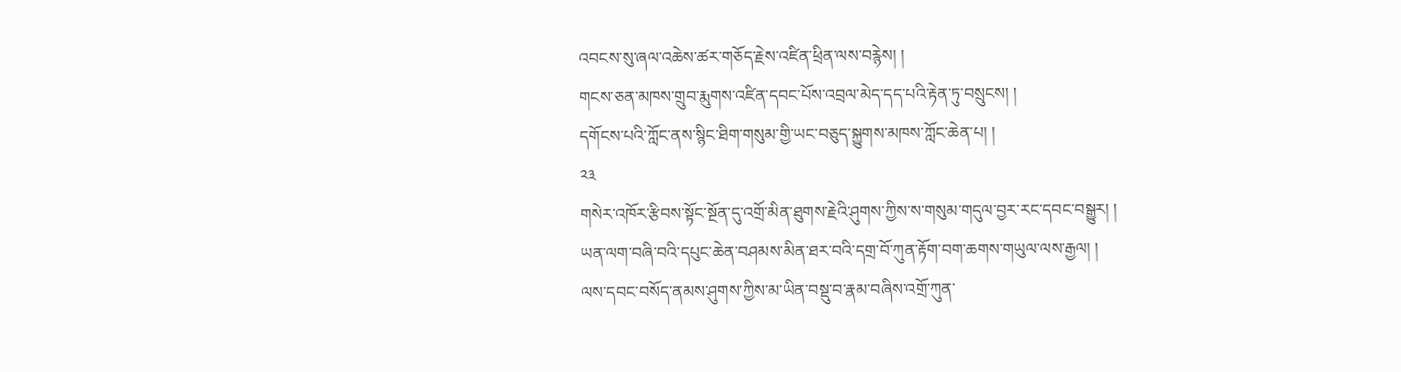འབངས་སུ་ཞལ་འཆེས་ཚར་གཅོད་རྗེས་འཛིན་ཕྲིན་ལས་བརྙེས། །
གངས་ཅན་མཁས་གྲུབ་རྨུགས་འཛིན་དབང་པོས་འབྲལ་མེད་དད་པའི་རྟེན་ཏུ་བསྲུངས། །
དགོངས་པའི་ཀློང་ནས་སྙིང་ཐིག་གསུམ་གྱི་ཡང་བཅུད་སྐྱུགས་མཁས་ཀློང་ཆེན་པ། །
༢༣
གསེར་འཁོར་རྩིབས་སྟོང་སྔོན་དུ་འགྲོ་མིན་ཐུགས་རྗེའི་ཤུགས་ཀྱིས་ས་གསུམ་གདུལ་བྱར་རང་དབང་བསྒྱུར། །
ཡན་ལག་བཞི་བའི་དཔུང་ཆེན་བཤམས་མིན་ཐར་བའི་དགྲ་བོ་ཀུན་རྟོག་བག་ཆགས་གཡུལ་ལས་རྒྱལ། །
ལས་དབང་བསོད་ནམས་ཤུགས་ཀྱིས་མ་ཡིན་བསྡུ་བ་རྣམ་བཞིས་འགྲོ་ཀུན་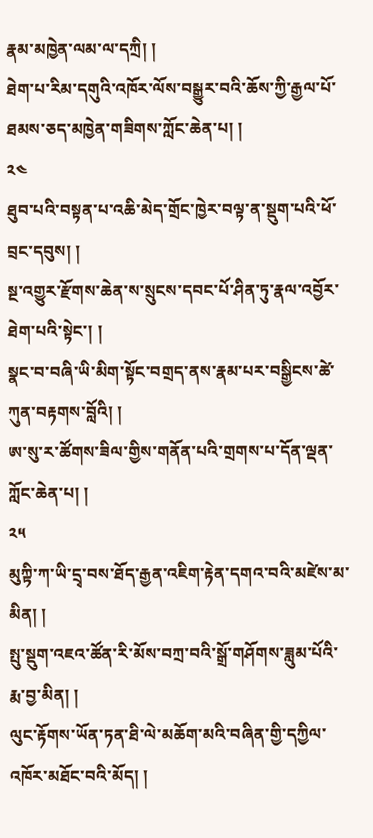རྣམ་མཁྱེན་ལམ་ལ་དཀྲི། །
ཐེག་པ་རིམ་དགུའི་འཁོར་ལོས་བསྒྱུར་བའི་ཆོས་ཀྱི་རྒྱལ་པོ་ཐམས་ཅད་མཁྱེན་གཟིགས་ཀློང་ཆེན་པ། །
༢༤
ཐུབ་པའི་བསྟན་པ་འཆི་མེད་གྲོང་ཁྱེར་བལྟ་ན་སྡུག་པའི་ཕོ་བྲང་དབུས། །
སྔ་འགྱུར་རྫོགས་ཆེན་ས་སྲུངས་དབང་པོ་ཤིན་ཏུ་རྣལ་འབྱོར་ཐེག་པའི་སྟེང་། །
སྣང་བ་བཞི་ཡི་མིག་སྟོང་བགྲད་ནས་རྣམ་པར་བསྒྱིངས་ཚེ་ཀུན་བརྟགས་བློའི། །
ཨ་སུ་ར་ཚོགས་ཟིལ་གྱིས་གནོན་པའི་གྲགས་པ་དོན་ལྡན་ཀློང་ཆེན་པ། །
༢༥
མུཀྟི་ཀ་ཡི་དྲྭ་བས་ཐོད་རྒྱན་འཇིག་རྟེན་དགའ་བའི་མཛེས་མ་མིན། །
སྤུ་སྡུག་འཇའ་ཚོན་རི་མོས་བཀྲ་བའི་སྒྲོ་གཤོགས་ཟླུམ་པོའི་རྨ་བྱ་མིན། །
ལུང་རྟོགས་ཡོན་ཏན་ཐི་ལེ་མཆོག་མའི་བཞིན་གྱི་དཀྱིལ་འཁོར་མཐོང་བའི་མོད། །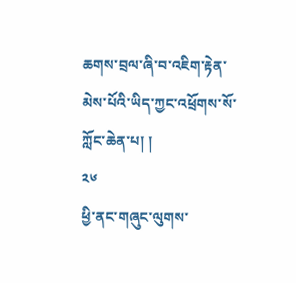ཆགས་བྲལ་ཞི་བ་འཇིག་རྟེན་མེས་པོའི་ཡིད་ཀྱང་འཕྲོགས་སོ་ཀློང་ཆེན་པ། །
༢༦
ཕྱི་ནང་གཞུང་ལུགས་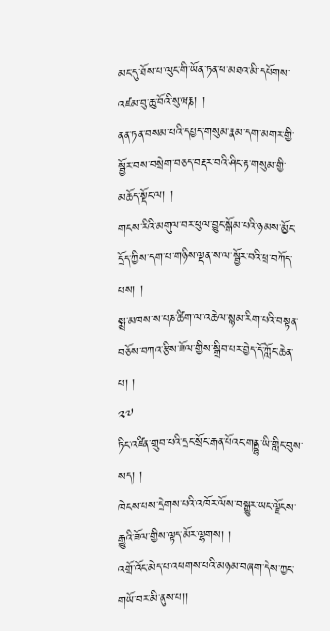མང་དུ་ཐོས་པ་ལུང་གི་ཡོན་ཏན་ཕ་མཐའ་མི་དཔོགས་འཛམ་བུ་ཆུ་བོའི་སུ་ཝརྞ། །
ནན་ཏན་བསམ་པའི་དཔྱད་གསུམ་རྣམ་དག་མགར་གྱི་སྦྱོར་བས་བསྲེག་བཅད་བརྡར་བའི་ཤིང་རྟ་གསུམ་གྱི་མཆོད་སྡོང་ལ། །
གངས་རིའི་མགུལ་བར་ཕུལ་བྱུང་སྒོམ་པའི་ཉམས་མྱོང་དྲོད་ཀྱིས་དག་པ་གཉིས་ལྡན་ས་ལ་སྦྱོར་བའི་ཕྲ་བཀོད་པས། །
སྨྲ་མཁས་ས་པཎ་ཚིག་ལ་འཆེལ་སྙམ་རིག་པའི་བསྟན་བཅོས་བཀའ་རྩིས་ཟོལ་གྱིས་སྒྲིབ་པར་བྱེད་དོ་ཀློང་ཆེན་པ། །
༢༧
ཏིང་འཛིན་གྲུབ་པའི་དྲང་སྲོང་རྒན་པོའང་གནྡྷ་ཡི་གླིང་བུས་སད། །
ཁེངས་པས་དྲེགས་པའི་འཁོར་ལོས་བསྒྱུར་ཡང་ལྗོངས་རྒྱུའི་ཟོལ་གྱིས་ལྟད་མོར་ལྷགས། །
འགྲོ་འོང་མེད་པ་འཕགས་པའི་མཉམ་བཞག་དེས་ཀྱང་གཡོ་བར་མི་ནུས་པ།།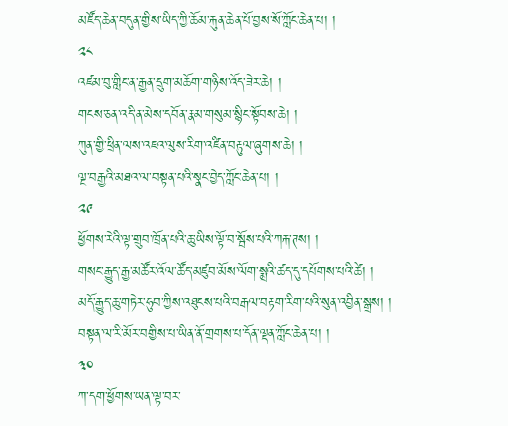མཛོད་ཆེན་བདུན་གྱིས་ཡིད་ཀྱི་ཆོམ་རྐུན་ཆེན་པོ་བྱས་སོ་ཀློང་ཆེན་པ། །
༢༨
འཛམ་བུ་གླིང་ན་རྒྱན་དྲུག་མཆོག་གཉིས་འོད་ཟེར་ཆེ། །
གངས་ཅན་འདི་ན་མེས་དབོན་རྣམ་གསུམ་སྙིང་སྟོབས་ཆེ། །
ཀུན་གྱི་ཕྲིན་ལས་འཇའ་ལུས་རིག་འཛིན་བརྟུལ་ཞུགས་ཆེ། །
ལྔ་བརྒྱའི་མཐའ་ལ་བསྟན་པའི་སྣང་བྱེད་ཀློང་ཆེན་པ། །
༢༩
ཕྱོགས་རེའི་ལྟ་གྲུབ་ཁྲོན་པའི་ཆུ་ཡིས་ལྟོ་བ་སྦོས་པའི་ཀརྐ་ཊས། །
གསང་རྒྱུད་རྒྱ་མཚོར་འོལ་ཚོད་མཛུབ་མོས་ལོག་སྨྲའི་ཚད་དུ་དཔོགས་པའི་ཚེ། །
མདོ་རྒྱུད་ཆུ་གཏེར་ཧུབ་ཀྱིས་འཐུངས་པའི་བརྒལ་བརྟག་རིག་པའི་སུན་འབྱིན་སྒྲས། །
བསྟན་ལ་རི་མོར་བགྱིས་པ་ཡིན་ནོ་གྲགས་པ་དོན་ལྡན་ཀློང་ཆེན་པ། །
༣༠
ཀ་དག་ཕྱོགས་ཡན་ལྟ་བར་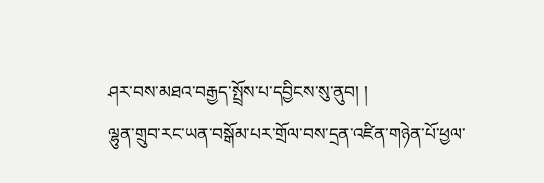ཤར་བས་མཐའ་བརྒྱད་སྤྲོས་པ་དབྱིངས་སུ་ནུབ། །
ལྷུན་གྲུབ་རང་ཡན་བསྒོམ་པར་གྲོལ་བས་དྲན་འཛིན་གཉེན་པོ་ཕྱལ་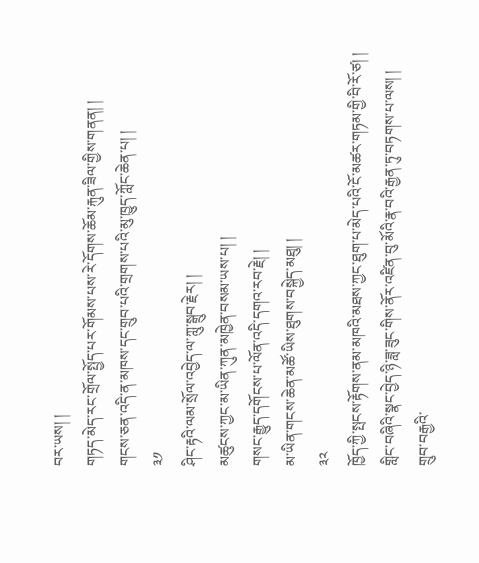བར་ཡས། །
གཏད་མེད་རང་གྲོལ་སྤྱོད་པར་གོམས་པས་རེ་དོགས་ཆོམ་རྐུན་ཟིལ་གྱིས་གནན། །
གངས་ཅན་འདི་ན་མཁས་དང་གྲུབ་པའི་གྲགས་པའི་མུ་ཁྱུད་ཀློང་ཆེན་པ། །
༣༡
ཤིང་རྟའི་ལམ་སྲོལ་འབྱེད་ལ་ཀླུ་སྒྲུབ་རྗེར། །
མཚུངས་ཀྱང་མ་ཡིན་ཀུན་མཁྱེན་བསམ་ཡས་པ། །
གསང་རྒྱུད་དགོངས་པ་ལོན་འདི་དགའ་རབ་རྗེ། །
མ་ཡིན་གངས་ཆེན་མཚོ་ཡིས་ཐུགས་བསྐྱེད་མཐུ། །
༣༢
ཁྱོད་ཀྱི་སྤངས་རྟོགས་ནམ་མཁའི་མཐས་ཀྱང་ཐུག་པ་མེད་པའི་ངོ་མཚར་གཏམ་གྱི་བི་རོ་ཙ། །
གླིང་བཞིའི་སྣང་བྱེད་ཉི་ཟླ་ཟུང་གིས་ནོར་འཛིན་བུ་མོའི་རྣ་བའི་རྒྱན་ཏུ་བཏགས་པ་ལས། །
གྲུབ་བརྒྱའི་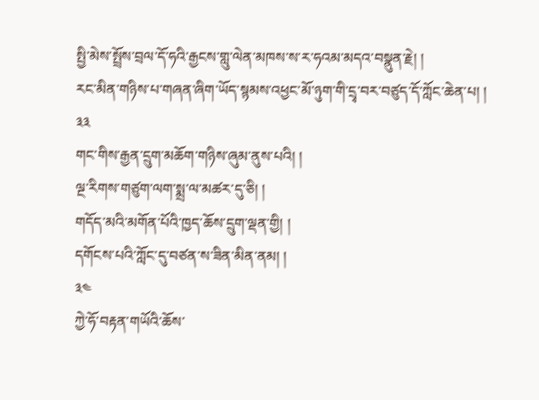སྤྱི་མེས་སྤྲོས་བྲལ་དོ་ཧའི་རྒྱངས་གླུ་ལེན་མཁས་ས་ར་ཧའམ་མདའ་བསྣུན་རྗེ། །
རང་མིན་གཉིས་པ་གཞན་ཞིག་ཡོད་སྙམས་འཕྱང་མོ་ཉུག་གི་དྲྭ་བར་བཙུད་དོ་ཀློང་ཆེན་པ། །
༣༣
གང་གིས་རྒྱན་དྲུག་མཆོག་གཉིས་ཞུམ་ནུས་པའི། །
ལྔ་རིགས་གཙུག་ལག་སྨྲ་ལ་མཚར་དུ་ཅི། །
གདོད་མའི་མགོན་པོའི་ཁྱད་ཆོས་དྲུག་ལྡན་གྱི། །
དགོངས་པའི་ཀློང་དུ་བཙན་ས་ཟིན་མིན་ནམ། །
༣༤
ཀྱེ་ཧོ་བརྟན་གཡོའི་ཆོས་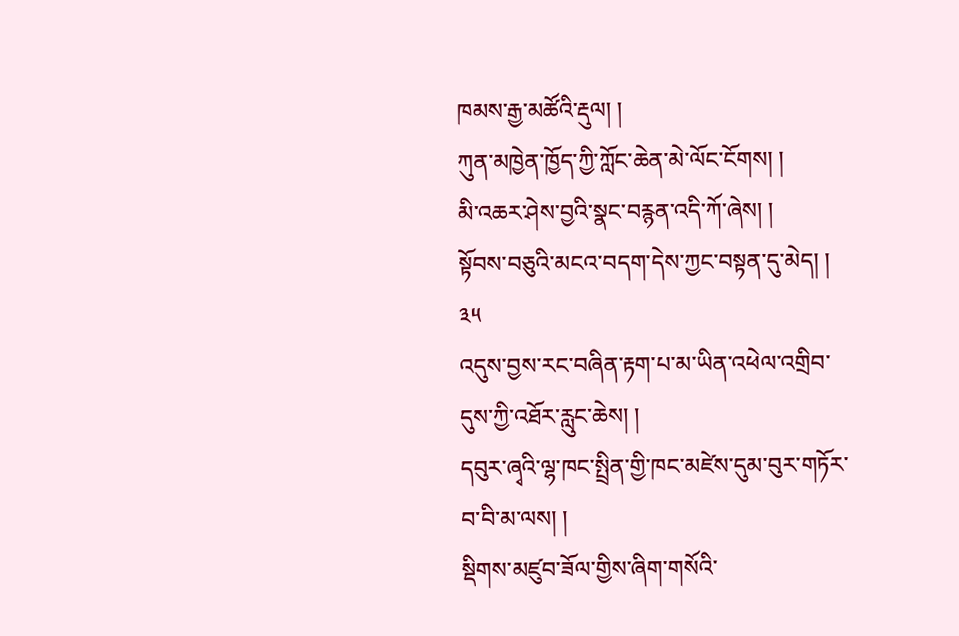ཁམས་རྒྱ་མཚོའི་རྡུལ། །
ཀུན་མཁྱེན་ཁྱོད་ཀྱི་ཀློང་ཆེན་མེ་ལོང་ངོགས། །
མི་འཆར་ཤེས་བྱའི་སྣང་བརྙན་འདི་ཀོ་ཞེས། །
སྟོབས་བཅུའི་མངའ་བདག་དེས་ཀྱང་བསྟན་དུ་མེད། །
༣༥
འདུས་བྱས་རང་བཞིན་རྟག་པ་མ་ཡིན་འཕེལ་འགྲིབ་དུས་ཀྱི་འཐོར་རླུང་ཆེས། །
དབུར་ཞྭའི་ལྷ་ཁང་སྤྲིན་གྱི་ཁང་མཛེས་དུམ་བུར་གཏོར་བ་བི་མ་ལས། །
སྡིགས་མཛུབ་ཟོལ་གྱིས་ཞིག་གསོའི་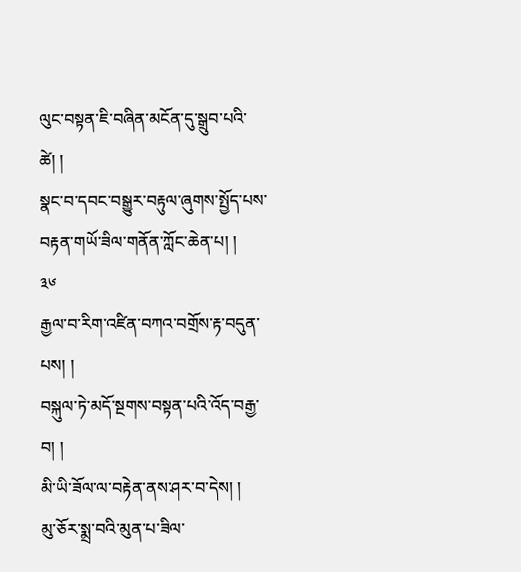ལུང་བསྟན་ཇི་བཞིན་མངོན་དུ་སྒྲུབ་པའི་ཚེ། །
སྣང་བ་དབང་བསྒྱུར་བརྟུལ་ཞུགས་སྤྱོད་པས་བརྟན་གཡོ་ཟིལ་གནོན་ཀློང་ཆེན་པ། །
༣༦
རྒྱལ་བ་རིག་འཛིན་བཀའ་བགྲོས་རྟ་བདུན་པས། །
བསྐུལ་ཏེ་མདོ་སྔགས་བསྟན་པའི་འོད་བརྒྱ་བ། །
མི་ཡི་ཟོལ་ལ་བརྟེན་ནས་ཤར་བ་དེས། །
མུ་ཅོར་སྨྲ་བའི་མུན་པ་ཟིལ་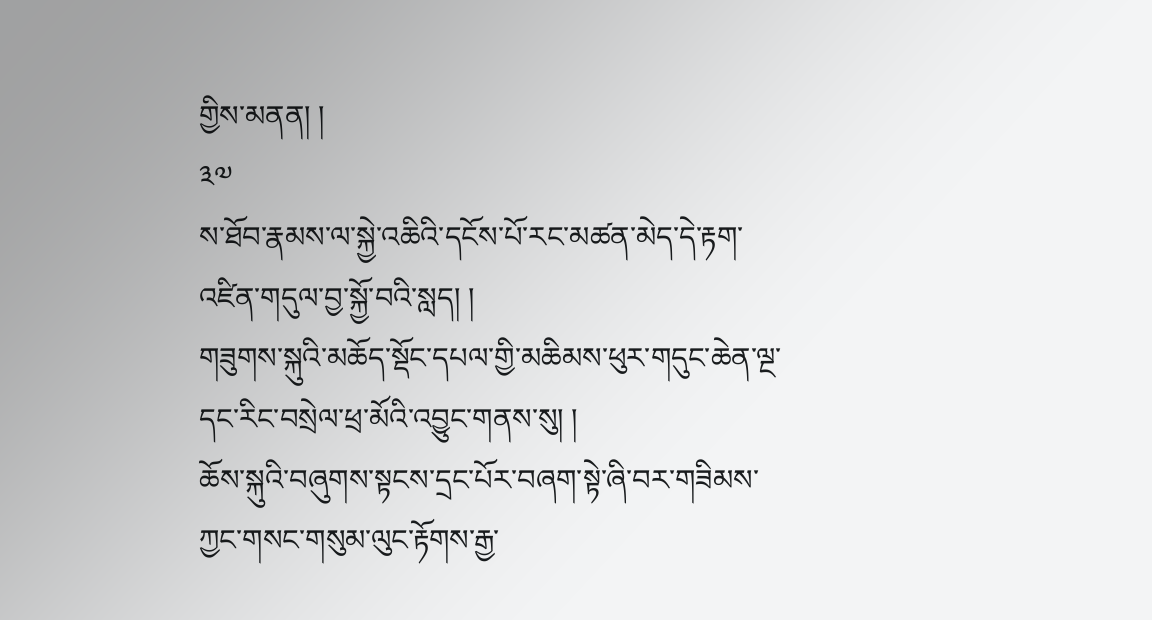གྱིས་མནན། །
༣༧
ས་ཐོབ་རྣམས་ལ་སྐྱེ་འཆིའི་དངོས་པོ་རང་མཚན་མེད་དེ་རྟག་འཛིན་གདུལ་བྱ་སྐྱོ་བའི་སླད། །
གཟུགས་སྐུའི་མཆོད་སྡོང་དཔལ་གྱི་མཆིམས་ཕུར་གདུང་ཆེན་ལྔ་དང་རིང་བསྲེལ་ཕྲ་མོའི་འབྱུང་གནས་སུ། །
ཆོས་སྐུའི་བཞུགས་སྟངས་དྲང་པོར་བཞག་སྟེ་ཞི་བར་གཟིམས་ཀྱང་གསང་གསུམ་ལུང་རྟོགས་རྒྱ་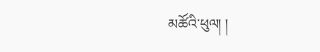མཚོའི་ཕུལ། །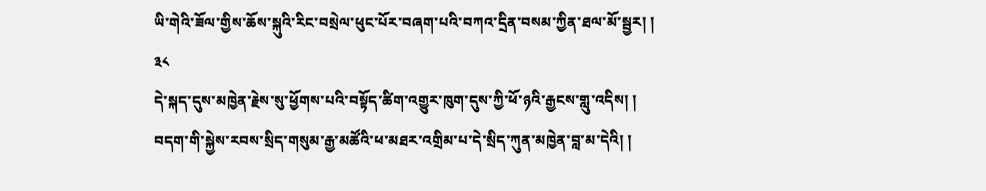ཡི་གེའི་ཟོལ་གྱིས་ཆོས་སྐུའི་རིང་བསྲེལ་ཕུང་པོར་བཞག་པའི་བཀའ་དྲིན་བསམ་ཀྱིན་ཐལ་མོ་སྦྱར། །
༣༨
དེ་སྐད་དུས་མཁྱེན་རྗེས་སུ་ཕྱོགས་པའི་བསྟོད་ཚིག་འགྱུར་ཁུག་དུས་ཀྱི་ཕོ་ཉའི་རྒྱངས་གླུ་འདིས། །
བདག་གི་སྐྱེས་རབས་སྲིད་གསུམ་རྒྱ་མཚོའི་ཕ་མཐར་འགྲིམ་པ་དེ་སྲིད་ཀུན་མཁྱེན་བླ་མ་དེའི། །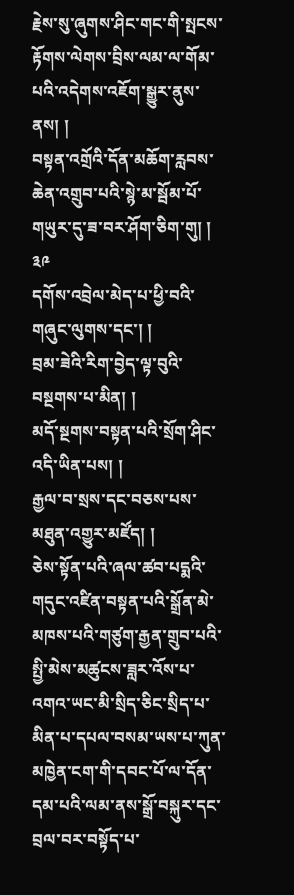རྗེས་སུ་ཞུགས་ཤིང་གང་གི་སྤངས་རྟོགས་ལེགས་བྲིས་ལམ་ལ་གོམ་པའི་འདེགས་འཇོག་སྒྱུར་ནུས་ནས། །
བསྟན་འགྲོའི་དོན་མཆོག་རླབས་ཆེན་འགྲུབ་པའི་སྙེ་མ་སྦོམ་པོ་གཡུར་དུ་ཟ་བར་ཤོག་ཅིག་གུ། །
༣༩
དགོས་འབྲེལ་མེད་པ་ཕྱི་བའི་གཞུང་ལུགས་དང་། །
བྲམ་ཟེའི་རིག་བྱེད་ལྟ་བུའི་བསྔགས་པ་མིན། །
མདོ་སྔགས་བསྟན་པའི་སྲོག་ཤིང་འདི་ཡིན་པས། །
རྒྱལ་བ་སྲས་དང་བཅས་པས་མཐུན་འགྱུར་མཛོད། །
ཅེས་སྟོན་པའི་ཞལ་ཚབ་པདྨའི་གདུང་འཛིན་བསྟན་པའི་སྒྲོན་མེ་མཁས་པའི་གཙུག་རྒྱན་གྲུབ་པའི་སྤྱི་མེས་མཚུངས་ཟླར་འོས་པ་འགའ་ཡང་མི་སྲིད་ཅིང་སྲིད་པ་མིན་པ་དཔལ་བསམ་ཡས་པ་ཀུན་མཁྱེན་ངག་གི་དབང་པོ་ལ་དོན་དམ་པའི་ལམ་ནས་སྒྲོ་བསྐུར་དང་བྲལ་བར་བསྟོད་པ་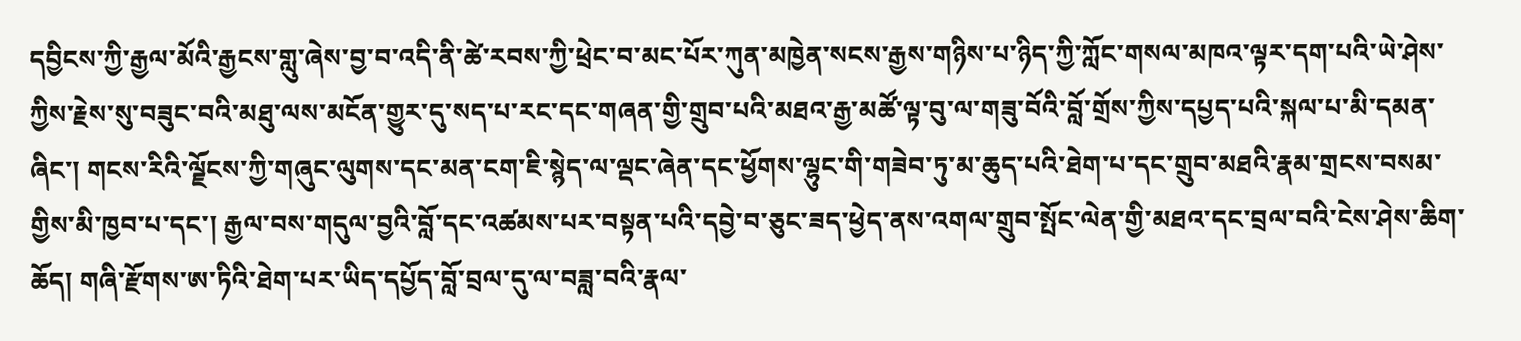དབྱིངས་ཀྱི་རྒྱལ་མོའི་རྒྱངས་གླུ་ཞེས་བྱ་བ་འདི་ནི་ཚེ་རབས་ཀྱི་ཕྲེང་བ་མང་པོར་ཀུན་མཁྱེན་སངས་རྒྱས་གཉིས་པ་ཉིད་ཀྱི་ཀློང་གསལ་མཁའ་ལྟར་དག་པའི་ཡེ་ཤེས་ཀྱིས་རྗེས་སུ་བཟུང་བའི་མཐུ་ལས་མངོན་གྱུར་དུ་སད་པ་རང་དང་གཞན་གྱི་གྲུབ་པའི་མཐའ་རྒྱ་མཚོ་ལྟ་བུ་ལ་གཟུ་བོའི་བློ་གྲོས་ཀྱིས་དཔྱད་པའི་སྐལ་པ་མི་དམན་ཞིང་། གངས་རིའི་ལྗོངས་ཀྱི་གཞུང་ལུགས་དང་མན་ངག་ཇི་སྙེད་ལ་ལྡང་ཞེན་དང་ཕྱོགས་ལྷུང་གི་གཟེབ་ཏུ་མ་ཆུད་པའི་ཐེག་པ་དང་གྲུབ་མཐའི་རྣམ་གྲངས་བསམ་གྱིས་མི་ཁྱབ་པ་དང་། རྒྱལ་བས་གདུལ་བྱའི་བློ་དང་འཚམས་པར་བསྟན་པའི་དབྱེ་བ་ཅུང་ཟད་ཕྱེད་ནས་འགལ་གྲུབ་སྤོང་ལེན་གྱི་མཐའ་དང་བྲལ་བའི་ངེས་ཤེས་ཆིག་ཆོད། གཞི་རྫོགས་ཨ་ཏིའི་ཐེག་པར་ཡིད་དཔྱོད་བློ་བྲལ་དུ་ལ་བཟླ་བའི་རྣལ་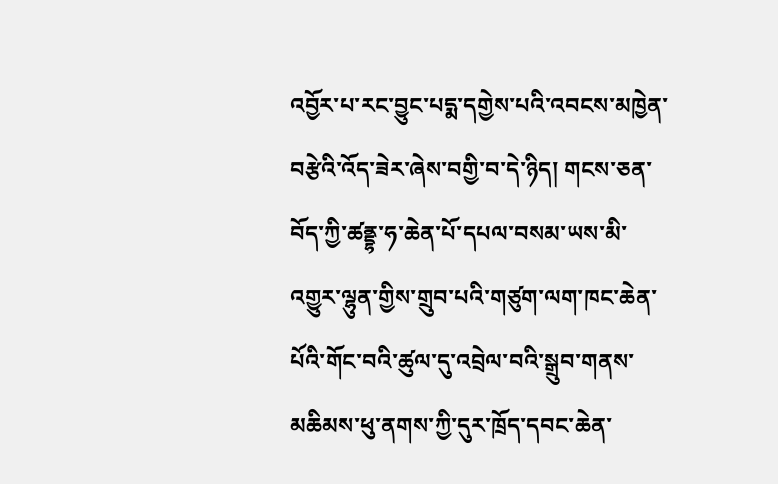འབྱོར་པ་རང་བྱུང་པདྨ་དགྱེས་པའི་འབངས་མཁྱེན་བརྩེའི་འོད་ཟེར་ཞེས་བགྱི་བ་དེ་ཉིད། གངས་ཅན་བོད་ཀྱི་ཚནྡྷ་ཧ་ཆེན་པོ་དཔལ་བསམ་ཡས་མི་འགྱུར་ལྷུན་གྱིས་གྲུབ་པའི་གཙུག་ལག་ཁང་ཆེན་པོའི་གོང་བའི་ཚུལ་དུ་འབྲེལ་བའི་སྒྲུབ་གནས་མཆིམས་ཕུ་ནགས་ཀྱི་དུར་ཁྲོད་དབང་ཆེན་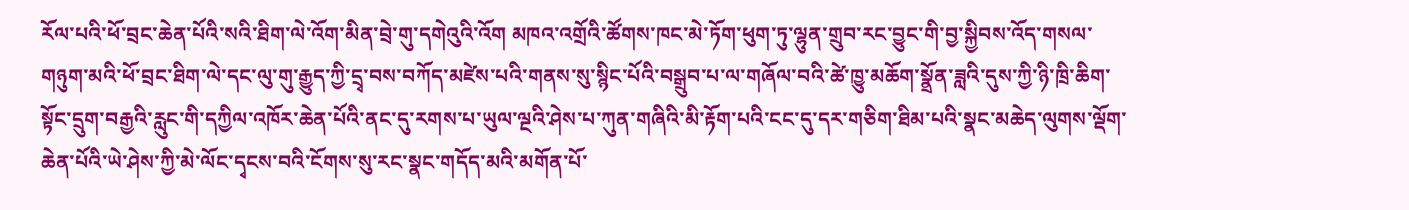རོལ་པའི་ཕོ་བྲང་ཆེན་པོའི་སའི་ཐིག་ལེ་འོག་མིན་བྲེ་གུ་དགེའུའི་འོག མཁའ་འགྲོའི་ཚོགས་ཁང་མེ་ཏོག་ཕུག་ཏུ་ལྷུན་གྲུབ་རང་བྱུང་གི་བྱ་སྐྱིབས་འོད་གསལ་གཉུག་མའི་ཕོ་བྲང་ཐིག་ལེ་དང་ལུ་གུ་རྒྱུད་ཀྱི་དྲྭ་བས་བཀོད་མཛེས་པའི་གནས་སུ་སྙིང་པོའི་བསྒྲུབ་པ་ལ་གཞོལ་བའི་ཚེ་ཁྱུ་མཆོག་སྣྲོན་ཟླའི་དུས་ཀྱི་ཉི་ཁྲི་ཆིག་སྟོང་དྲུག་བརྒྱའི་རླུང་གི་དཀྱིལ་འཁོར་ཆེན་པོའི་ནང་དུ་རགས་པ་ཡུལ་ལྔའི་ཤེས་པ་ཀུན་གཞིའི་མི་རྟོག་པའི་ངང་དུ་དར་གཅིག་ཐིམ་པའི་སྣང་མཆེད་ལུགས་ལྡོག་ཆེན་པོའི་ཡེ་ཤེས་ཀྱི་མེ་ལོང་དྭངས་བའི་ངོགས་སུ་རང་སྣང་གདོད་མའི་མགོན་པོ་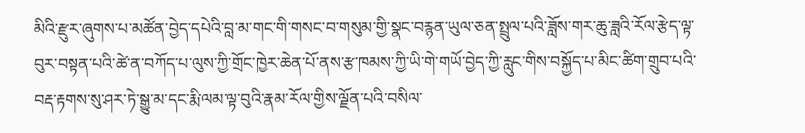མིའི་རྫུར་ཞུགས་པ་མཚོན་བྱེད་དཔེའི་བླ་མ་གང་གི་གསང་བ་གསུམ་གྱི་སྣང་བརྙན་ཡུལ་ཅན་སྤྲུལ་པའི་ཟློས་གར་ཆུ་ཟླའི་རོལ་རྩེད་ལྟ་བུར་བསྟན་པའི་ཚེ་ན་བཀོད་པ་ལུས་ཀྱི་གྲོང་ཁྱེར་ཆེན་པོ་ནས་རྩ་ཁམས་ཀྱི་ཡི་གེ་གཡོ་བྱེད་ཀྱི་རླུང་གིས་བསྐྱོད་པ་མིང་ཚིག་གྲུབ་པའི་བརྡ་རྟགས་སུ་ཤར་ཏེ་སྒྱུ་མ་དང་རྨི་ལམ་ལྟ་བུའི་རྣམ་རོལ་གྱིས་ལྗོན་པའི་བསིལ་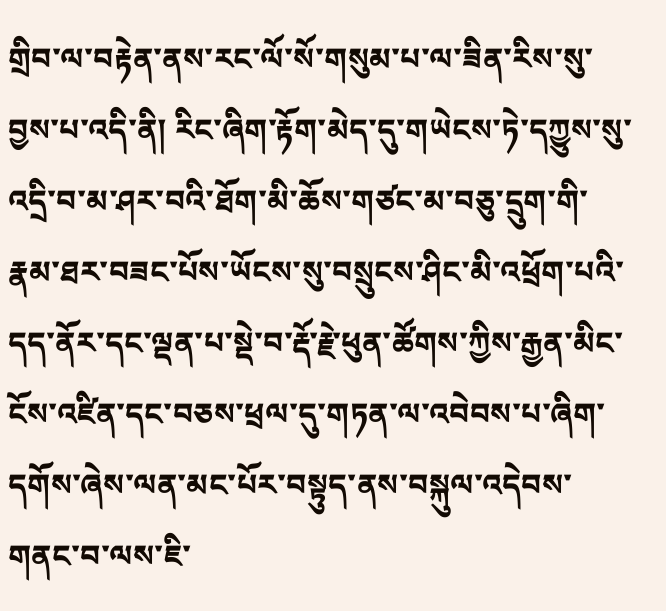གྲིབ་ལ་བརྟེན་ནས་རང་ལོ་སོ་གསུམ་པ་ལ་ཟིན་རིས་སུ་བྱས་པ་འདི་ནི། རིང་ཞིག་རྟོག་མེད་དུ་གཡེངས་ཏེ་དཀྱུས་སུ་འདྲི་བ་མ་ཤར་བའི་ཐོག་མི་ཆོས་གཙང་མ་བཅུ་དྲུག་གི་རྣམ་ཐར་བཟང་པོས་ཡོངས་སུ་བསྲུངས་ཤིང་མི་འཕྲོག་པའི་དད་ནོར་དང་ལྡན་པ་སྡེ་བ་རྡོ་རྗེ་ཕུན་ཚོགས་ཀྱིས་རྒྱན་མིང་ངོས་འཛིན་དང་བཅས་ཕྲལ་དུ་གཏན་ལ་འབེབས་པ་ཞིག་དགོས་ཞེས་ལན་མང་པོར་བསྟུད་ནས་བསྐུལ་འདེབས་གནང་བ་ལས་ཇི་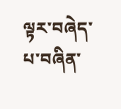ལྟར་བཞེད་པ་བཞིན་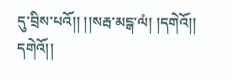དུ་བྲིས་པའོ།། །།སརྦ་མངྒ་ལཾ། །དགེའོ།། དགེའོ།།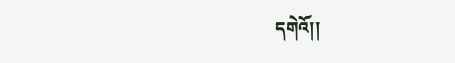དགེའོ།།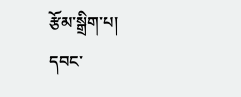རྩོམ་སྒྲིག་པ། དབང་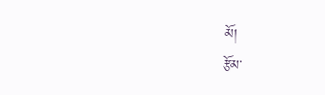མོ།
རྩོམ་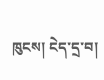ཁུངས། ངེད་དྲ་བ།